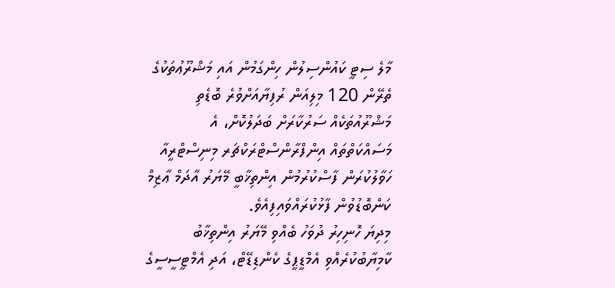މާލެ ސިޓީ ކައުންސިލުން ހިންގަމުން އައި މަޝްރޫޢުތަކުގެ ތެރޭން 120 މިލިއަން ރުފިޔާއަށްވުރެ ބޮޑެތި މަޝްރޫއުތަކެއް ސަރުކާރަށް ބަދަލުކޮށް، އެ މަސައްކަތްތައް އިންފްރާންސްޓްރަކްޗަރ މިނިސްޓްރީއާ ހަވާލުކުރަން ފާސްކުރުމުން އިންތިޚާބީ މޭޔަރު އާދަމް ޢާޒިމް ކަންބޮޑުވުން ފާޅުކުރައްވައިފިއެވެ.
މިދިޔަ ހޮނިހިރު ދުވަހު ބެއްވި މޭޔަރު އިންތިޚާބު ކާމިޔާބުކުރެއްވި އެމްޑީޕީގެ ކެންޑިޑޭޓް، އަދި އެމްޓީސީސީގެ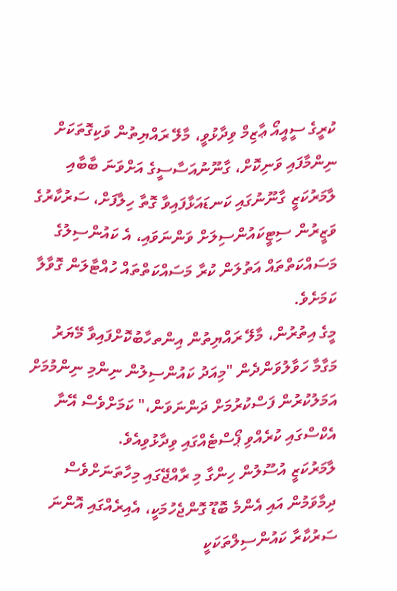ކުރީގެ ސީއީއޯ ޢާޒިމް ވިދާޅުވީ، މާލޭ ރައްޔިތުން ވަކިގޮތަކަށް ނިންމާފައި ވަނިކޮށް، ގާނޫނުއަސާސީގެ އަށްވަނަ ބާބާއި ލާމަރުކަޒީ ގާނޫނުގައި ކަނޑައަޅާފައިވާ ގޮތާ ހިލާފަށް، ސަރުކާރުގެ ވަޒީރުން ސިޓީކައުންސިލަށް ވަންނަވައި، އެ ކައުންސިލުގެ މަސައްކަތްތައް އަތުލަން ކުރާ މަސައްކަތްތައް ހުއްޓާލަން ގޮވާލާ ކަމަށެވެ.
މީގެ އިތުރުން، މާލޭ ރައްޔިތުން އިންތހާބުކޮށްފައިވާ މޭޔަރު މަގާމާ ހަވާލުވަންދެން "މިއަދު ކައުންސިލުން ނިންމި ނިންމުމަށް އަމަލުކުރުން ފަސްކުރުމަށް ދަންނަވަން،" ކަމަށްވެސް އޭނާ އެކްސްގައި ކުރެއްވި ޕޯސްޓެއްގައި ވިދާޅުވިއެވެ.
ލާމަރުކަޒީ އުސޫލުން ހިންގާ މި ރާއްޖޭގައި މިހާތަނަށްވެސް ދިމާވަމުން އައި އެންމެ ބޮޑޫ ގޮންޖެހުމަކީ، އެއިރެއްގައި އޮންނަ ސަރުކާރާ ކައުންސިލްތަކަކީ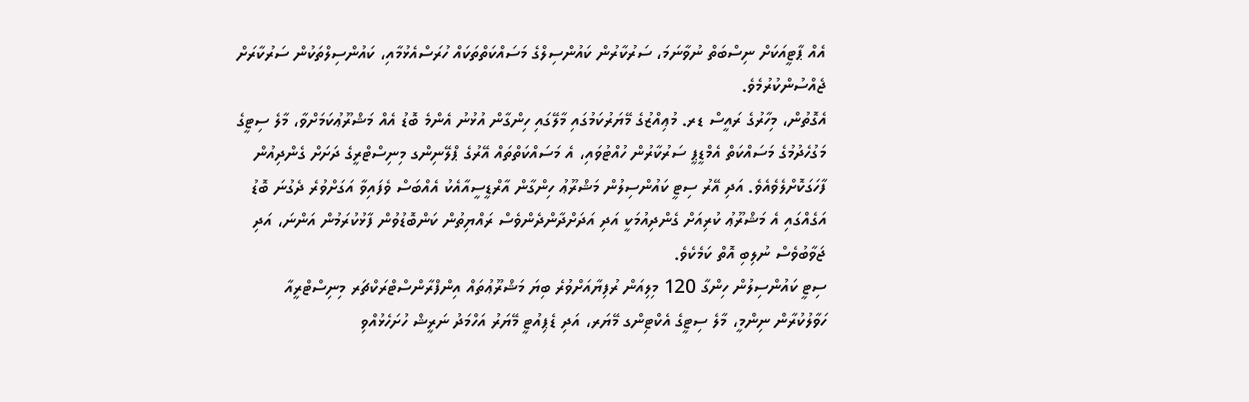އެއް ޕާޓީއަކަށް ނިސްބަތް ނުވާނަމަ، ސަރުކާރުން ކައުންސިލްގެ މަސައްކަތްތަކައް ހުރަސްއެޅުމާއި، ކައުންސިލްތަކުން ސަރުކާރަށް ޖެއްސުންކުރުމެވެ.
އެގޮތުން، މިހާރުގެ ރައީސް ޑރ. މުޢިއްޒުގެ މޭޔަރުކަމުގައި މާލޭގައި ހިންގާން އުޅުނު އެންމެ ބޮޑު އެއް މަޝްރޫޢުކަމަށްވާ، މާލެ ސިޓީގެ މަގުހެދުމުގެ މަސައްކަތް އެމްޑީޕީ ސަރުކާރުން ހުއްޓުވައި، އެ މަސައްކަތްތައް އޭރުގެ ޕްލޭނިންގ މިނިސްޓްރީގެ ދަށަށް ގެންދިއުން ފާހަގަކޮށްލެވެއެވެ. އަދި އޭރު ސިޓީ ކައުންސިލުން މަޝްރޫޢު ހިންގާން އާރްޑީސީއާއެކު އެއްބަސް ވެފައިވާ އަގަށްވުރެ ދެގުނަ ބޮޑު އަގެއްގައި އެ މަޝްރޫޢު ކުރިއަށް ގެންދިއުމަކީ އަދި އަދަށްދާންދެންވެސް ރައްޔިތުން ކަންބޮޑުވުން ފާޅުކުރަމުން އަންނަ، އަދި ޖަވާބުވެސް ނުލިބި އޮތް ކަމެކެވެ.
ސިޓީ ކައުންސިލުން ހިންގާ 120 މިލިއަން ރުފިޔާއަށްވުރެ ބިޔަ މަޝްރޫޢުތައް އިންފްރާންސްޓްރަކްޗަރ މިނިސްޓްރީއާ ހަވާލުކުރާން ނިންމީ، މާލެ ސިޓީގެ އެކްޓިންގ މޭޔަރ، އަދި ޑެޕިއުޓީ މޭޔަރު އަހްމަދު ނަރީޝް ހުށަހެޅުއްވި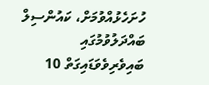ހުށަހެޅުއްވުމަށް، ކައުންސިލް ބައްދަލުވުމުގައި ބައިވެރިވެވަޑައިގަތް 10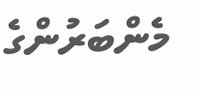މެންބަރުންގެ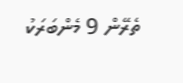ތެރޭން 9 މެންބަރަކު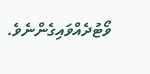ވޯޓުދެއްވައިގެންނެވެ.